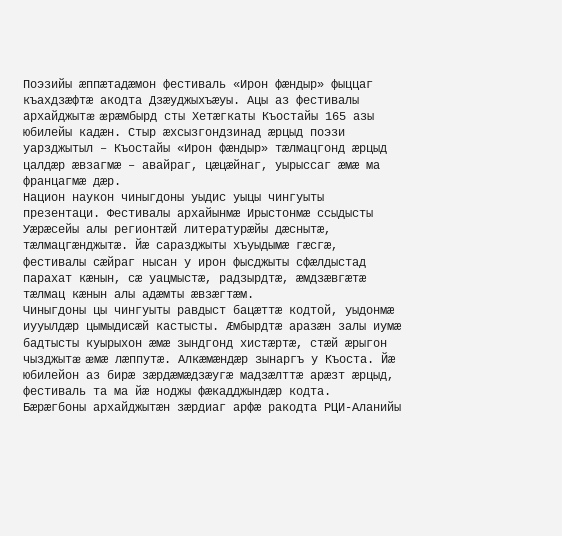Поэзийы æппæтадæмон фестиваль «Ирон фæндыр» фыццаг къахдзæфтæ акодта Дзæуджыхъæуы. Ацы аз фестивалы архайджытæ æрæмбырд сты Хетæгкаты Къостайы 165 азы юбилейы кадæн. Стыр æхсызгондзинад æрцыд поэзи уарзджытыл – Къостайы «Ирон фæндыр» тæлмацгонд æрцыд цалдæр æвзагмæ – авайраг, цæцæйнаг, уырыссаг æмæ ма францагмæ дæр.
Национ наукон чиныгдоны уыдис уыцы чингуыты презентаци. Фестивалы архайынмæ Ирыстонмæ ссыдысты Уæрæсейы алы регионтæй литературæйы дæснытæ, тæлмацгæнджытæ. Йæ саразджыты хъуыдымæ гæсгæ, фестивалы сæйраг нысан у ирон фысджыты сфæлдыстад парахат кæнын, сæ уацмыстæ, радзырдтæ, æмдзæвгæтæ тæлмац кæнын алы адæмты æвзæгтæм.
Чиныгдоны цы чингуыты равдыст бацæттæ кодтой, уыдонмæ иууылдæр цымыдисæй кастысты. Æмбырдтæ аразæн залы иумæ бадтысты куырыхон æмæ зындгонд хистæртæ, стæй æрыгон чызджытæ æмæ лæппутæ. Алкæмæндæр зынаргъ у Къоста. Йæ юбилейон аз бирæ зæрдæмæдзæугæ мадзæлттæ арæзт æрцыд, фестиваль та ма йæ ноджы фæкадджындæр кодта.
Бæрæгбоны архайджытæн зæрдиаг арфæ ракодта РЦИ-Аланийы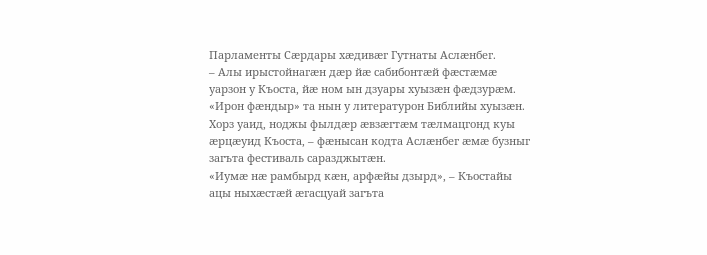Парламенты Сæрдары хæдивæг Гутнаты Аслæнбег.
– Алы ирыстойнагæн дæр йæ сабибонтæй фæстæмæ уарзон у Къоста, йæ ном ын дзуары хуызæн фæдзурæм. «Ирон фæндыр» та нын у литературон Библийы хуызæн. Хорз уаид, ноджы фылдæр æвзæгтæм тæлмацгонд куы æрцæуид Къоста, – фæнысан кодта Аслæнбег æмæ бузныг загъта фестиваль саразджытæн.
«Иумæ нæ рамбырд кæн, арфæйы дзырд», – Къостайы ацы ныхæстæй æгасцуай загъта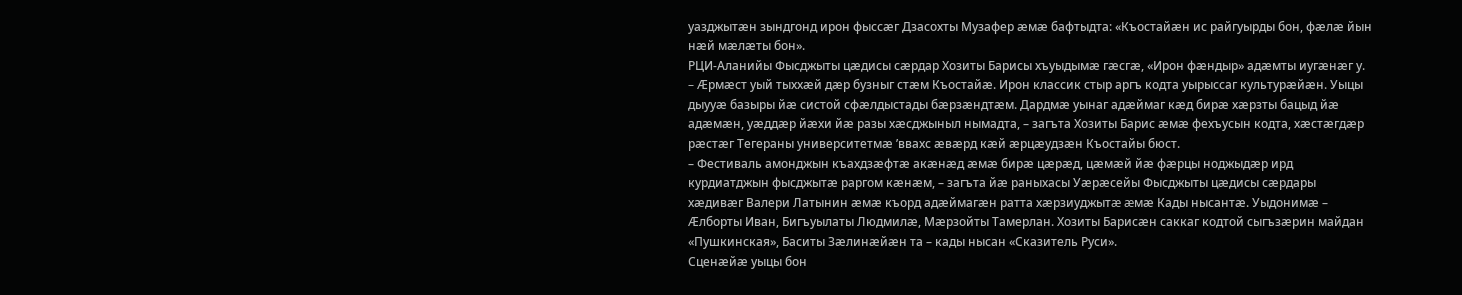уазджытæн зындгонд ирон фыссæг Дзасохты Музафер æмæ бафтыдта: «Къостайæн ис райгуырды бон, фæлæ йын нæй мæлæты бон».
РЦИ-Аланийы Фысджыты цæдисы сæрдар Хозиты Барисы хъуыдымæ гæсгæ, «Ирон фæндыр» адæмты иугæнæг у.
– Æрмæст уый тыххæй дæр бузныг стæм Къостайæ. Ирон классик стыр аргъ кодта уырыссаг культурæйæн. Уыцы дыууæ базыры йæ систой сфæлдыстады бæрзæндтæм. Дардмæ уынаг адæймаг кæд бирæ хæрзты бацыд йæ адæмæн, уæддæр йæхи йæ разы хæсджыныл нымадта, – загъта Хозиты Барис æмæ фехъусын кодта, хæстæгдæр рæстæг Тегераны университетмæ ’ввахс æвæрд кæй æрцæудзæн Къостайы бюст.
– Фестиваль амонджын къахдзæфтæ акæнæд æмæ бирæ цæрæд, цæмæй йæ фæрцы ноджыдæр ирд курдиатджын фысджытæ раргом кæнæм, – загъта йæ раныхасы Уæрæсейы Фысджыты цæдисы сæрдары хæдивæг Валери Латынин æмæ къорд адæймагæн ратта хæрзиуджытæ æмæ Кады нысантæ. Уыдонимæ – Æлборты Иван, Бигъуылаты Людмилæ, Мæрзойты Тамерлан. Хозиты Барисæн саккаг кодтой сыгъзæрин майдан «Пушкинская», Баситы Зæлинæйæн та – кады нысан «Сказитель Руси».
Сценæйæ уыцы бон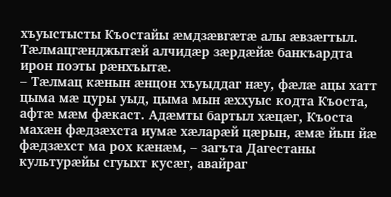хъуыстысты Къостайы æмдзæвгæтæ алы æвзæгтыл. Тæлмацгæнджытæй алчидæр зæрдæйæ банкъардта ирон поэты рæнхъытæ.
– Тæлмац кæнын æнцон хъуыддаг нæу, фæлæ ацы хатт цыма мæ цуры уыд, цыма мын æххуыс кодта Къоста, афтæ мæм фæкаст. Адæмты бартыл хæцæг, Къоста махæн фæдзæхста иумæ хæларæй цæрын, æмæ йын йæ фæдзæхст ма рох кæнæм, – загъта Дагестаны культурæйы сгуыхт кусæг, авайраг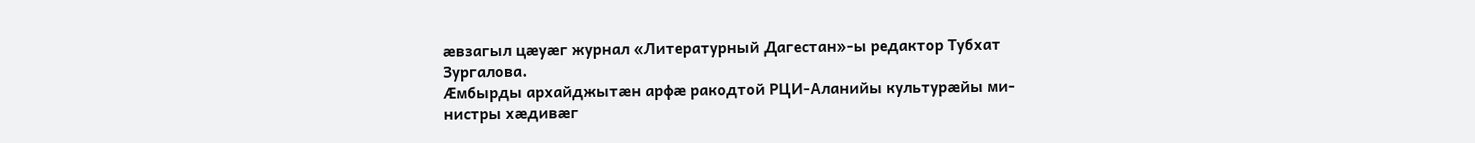æвзагыл цæуæг журнал «Литературный Дагестан»-ы редактор Тубхат Зургалова.
Æмбырды архайджытæн арфæ ракодтой РЦИ-Аланийы культурæйы ми-
нистры хæдивæг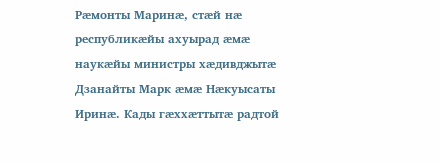Рæмонты Маринæ, стæй нæ республикæйы ахуырад æмæ наукæйы министры хæдивджытæ Дзанайты Марк æмæ Нæкуысаты Иринæ. Кады гæххæттытæ радтой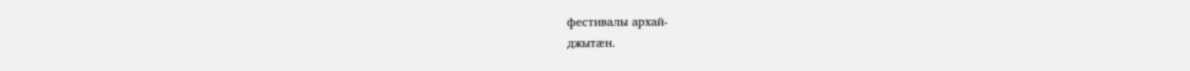фестивалы архай-
джытæн.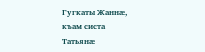Гугкаты Жаннæ, къам систа
Татьянæ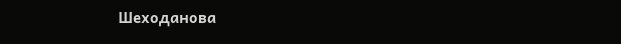Шеходанова